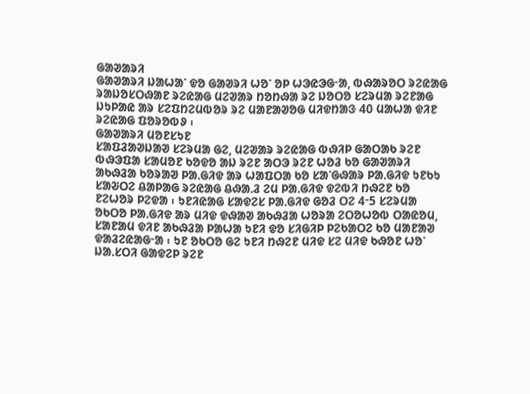ᱜᱟᱣᱟᱨᱤ
ᱜᱟᱣᱟᱨᱤ ᱡᱟᱦᱟᱸ ᱫᱚ ᱜᱟᱣᱨᱤ ᱦᱚᱸ ᱚᱞ ᱦᱳᱭᱳᱜᱼᱟ, ᱵᱷᱟᱨᱚᱛ ᱨᱮᱭᱟᱜ ᱨᱟᱡᱚᱥᱛᱷᱟᱱ ᱨᱮᱭᱟᱜ ᱢᱮᱣᱟᱨ ᱴᱚᱴᱷᱟ ᱨᱮ ᱡᱚᱛᱚ ᱥᱮᱨᱢᱟ ᱨᱮᱱᱟᱜ ᱡᱩᱞᱟᱭ ᱟᱨ ᱥᱮᱯᱴᱮᱢᱵᱚᱨ ᱨᱮ ᱢᱟᱱᱟᱣᱚᱜ ᱢᱤᱫᱴᱟᱝ 40 ᱢᱟᱦᱟ ᱫᱤᱱ ᱨᱮᱭᱟᱜ ᱯᱚᱨᱚᱵᱽ ᱾
ᱜᱟᱣᱟᱨᱤ ᱢᱚᱱᱥᱩᱱ
ᱥᱟᱯᱲᱟᱣᱡᱟᱣ ᱥᱮᱨᱢᱟ ᱜᱮ, ᱢᱮᱣᱟᱨ ᱨᱮᱭᱟᱜ ᱵᱷᱤᱞ ᱜᱟᱛᱟᱠ ᱨᱮᱱ ᱵᱷᱳᱯᱟ ᱥᱟᱢᱚᱱ ᱠᱚᱫᱚ ᱟᱡ ᱨᱮᱱ ᱟᱛᱳ ᱨᱮᱱ ᱦᱚᱲ ᱠᱚ ᱜᱟᱣᱟᱨᱤ ᱟᱠᱷᱲᱟ ᱠᱚᱨᱟᱣ ᱞᱟᱹᱜᱤᱫ ᱟᱨ ᱦᱟᱯᱛᱟ ᱠᱚ ᱥᱟᱸᱜᱷᱟᱨ ᱞᱟᱹᱜᱤᱫ ᱩᱱᱠᱩ ᱥᱟᱶᱛᱮ ᱪᱟᱞᱟᱜ ᱨᱮᱭᱟᱜ ᱪᱷᱟᱹᱲ ᱮᱢ ᱞᱟᱹᱜᱤᱫ ᱫᱮᱵᱤ ᱴᱷᱮᱱ ᱠᱚ ᱱᱮᱦᱚᱨ ᱞᱮᱫᱟ ᱾ ᱩᱱᱤᱭᱟᱜ ᱥᱟᱫᱮᱥ ᱞᱟᱹᱜᱤᱫ ᱜᱚᱲ ᱛᱮ 4ᱼ5 ᱥᱮᱨᱢᱟ ᱚᱠᱛᱚ ᱞᱟᱹᱜᱤᱫ ᱟᱨ ᱢᱤᱫ ᱫᱷᱟᱣ ᱟᱠᱷᱲᱟ ᱦᱚᱨᱟ ᱮᱛᱚᱦᱚᱵ ᱛᱟᱭᱚᱢ, ᱥᱟᱱᱟᱢ ᱫᱤᱱ ᱟᱠᱷᱲᱟ ᱞᱟᱦᱟ ᱩᱱᱤ ᱫᱚ ᱥᱤᱜᱤᱞ ᱞᱮᱠᱟᱛᱮ ᱠᱚ ᱢᱟᱱᱟᱣ ᱫᱟᱲᱮᱭᱟᱜᱼᱟ ᱾ ᱩᱱ ᱚᱠᱛᱚ ᱜᱮ ᱩᱱᱤ ᱴᱷᱮᱱ ᱢᱤᱫ ᱥᱮ ᱢᱤᱫ ᱠᱷᱚᱱ ᱦᱚᱸ ᱡᱟᱹᱥᱛᱤ ᱜᱟᱫᱮᱞ ᱨᱮᱱ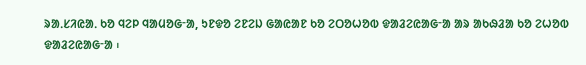ᱨᱟᱹᱥᱤᱭᱟᱹ ᱠᱚ ᱧᱮᱞ ᱧᱟᱢᱚᱜᱼᱟ, ᱩᱱᱫᱚ ᱮᱱᱮᱡ ᱜᱟᱭᱟᱱ ᱠᱚ ᱮᱛᱚᱦᱚᱵ ᱫᱟᱲᱮᱭᱟᱜᱼᱟ ᱟᱨ ᱟᱠᱷᱲᱟ ᱠᱚ ᱮᱦᱚᱵ ᱫᱟᱲᱮᱭᱟᱜᱼᱟ ᱾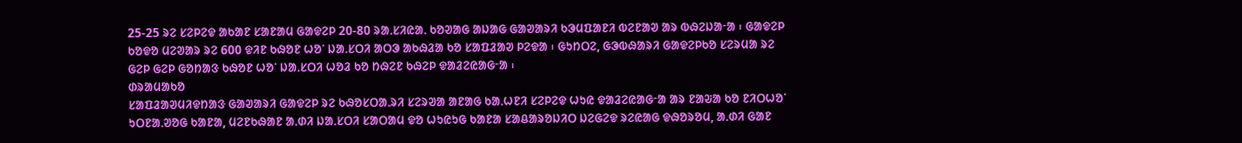25-25 ᱨᱮ ᱥᱮᱞᱮᱫ ᱟᱠᱟᱱ ᱥᱟᱱᱟᱢ ᱜᱟᱫᱮᱞ 20-80 ᱨᱟᱹᱥᱤᱭᱟᱹ ᱠᱚᱣᱟᱜ ᱟᱡᱟᱜ ᱜᱟᱣᱟᱨᱤ ᱠᱳᱢᱯᱟᱱᱤ ᱵᱮᱱᱟᱣ ᱟᱨ ᱵᱷᱮᱡᱟᱼᱟ ᱾ ᱜᱟᱫᱮᱞ ᱠᱚᱫᱚ ᱢᱮᱣᱟᱨ ᱨᱮ 600 ᱫᱤᱱ ᱠᱷᱚᱱ ᱦᱚᱸ ᱡᱟᱹᱥᱛᱤ ᱟᱛᱳ ᱟᱠᱷᱲᱟ ᱠᱚ ᱥᱟᱯᱲᱟᱣ ᱞᱮᱫᱟ ᱾ ᱜᱩᱴᱛᱮ, ᱜᱳᱵᱷᱟᱨᱤ ᱜᱟᱫᱮᱞᱠᱚ ᱥᱮᱨᱢᱟ ᱨᱮ ᱜᱮᱞ ᱜᱮᱞ ᱜᱚᱴᱟᱝ ᱠᱷᱚᱱ ᱦᱚᱸ ᱡᱟᱹᱥᱛᱤ ᱦᱚᱲ ᱠᱚ ᱴᱷᱮᱱ ᱠᱷᱮᱞ ᱫᱟᱲᱮᱭᱟᱜᱼᱟ ᱾
ᱰᱨᱟᱢᱟᱠᱚ
ᱥᱟᱯᱲᱟᱣᱢᱤᱫᱴᱟᱝ ᱜᱟᱣᱟᱨᱤ ᱜᱟᱫᱮᱞ ᱨᱮ ᱠᱷᱚᱥᱛᱟᱹᱨᱤ ᱥᱮᱨᱣᱟ ᱟᱱᱟᱜ ᱠᱟᱹᱦᱱᱤ ᱥᱮᱞᱮᱫ ᱦᱩᱭ ᱫᱟᱲᱮᱭᱟᱜᱼᱟ ᱟᱨ ᱱᱟᱶᱟ ᱠᱚ ᱱᱤᱛᱦᱚᱸ ᱩᱛᱱᱟᱹᱣᱚᱜ ᱠᱟᱱᱟ, ᱢᱮᱱᱠᱷᱟᱱ ᱟᱹᱰᱤ ᱡᱟᱹᱥᱛᱤ ᱥᱟᱛᱟᱢ ᱫᱚ ᱦᱩᱭᱩᱜ ᱠᱟᱱᱟ ᱥᱟᱪᱟᱨᱚᱡᱤᱛ ᱡᱮᱜᱮᱫ ᱨᱮᱭᱟᱜ ᱫᱷᱚᱨᱚᱢ, ᱟᱹᱰᱤ ᱜᱟᱱ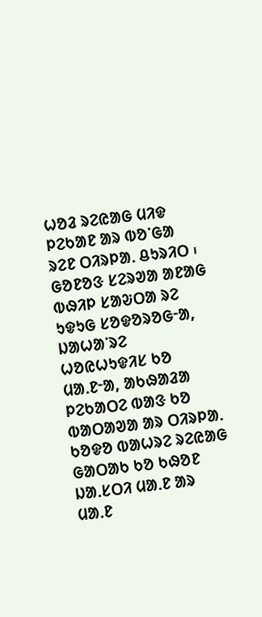ᱦᱚᱲ ᱨᱮᱭᱟᱜ ᱢᱤᱫ ᱞᱮᱠᱟᱱ ᱟᱨ ᱵᱚᱸᱜᱟ ᱨᱮᱱ ᱛᱤᱨᱞᱟᱹ ᱪᱩᱨᱤᱛ ᱾ ᱜᱚᱱᱚᱝ ᱥᱮᱨᱣᱟ ᱟᱱᱟᱜ ᱵᱷᱤᱞ ᱥᱟᱶᱛᱟ ᱨᱮ ᱩᱫᱩᱜ ᱥᱚᱫᱚᱨᱚᱜᱼᱟ, ᱡᱟᱦᱟᱸᱨᱮ ᱦᱚᱭᱦᱩᱫᱤᱥ ᱠᱚ ᱢᱟᱹᱱᱼᱟ, ᱟᱠᱷᱟᱲᱟ ᱞᱮᱠᱟᱛᱮ ᱵᱟᱝ ᱠᱚ ᱵᱟᱛᱟᱣᱟ ᱟᱨ ᱛᱤᱨᱞᱟᱹ ᱠᱚᱫᱚ ᱵᱟᱦᱨᱮ ᱨᱮᱭᱟᱜ ᱜᱟᱛᱟᱠ ᱠᱚ ᱠᱷᱚᱱ ᱡᱟᱹᱥᱛᱤ ᱢᱟᱹᱱ ᱟᱨ ᱢᱟᱹᱱ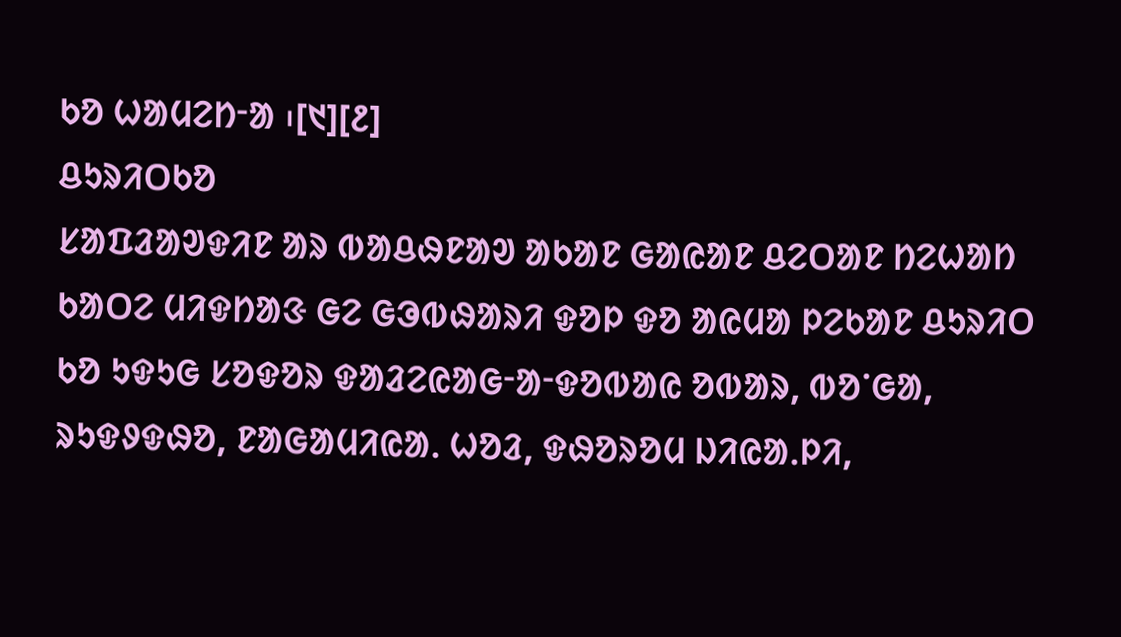ᱠᱚ ᱦᱟᱢᱮᱴᱼᱟ ᱾[᱑][᱒]
ᱪᱩᱨᱤᱛᱠᱚ
ᱥᱟᱯᱲᱟᱣᱫᱤᱱ ᱟᱨ ᱵᱟᱪᱷᱱᱟᱣ ᱟᱠᱟᱱ ᱜᱟᱭᱟᱱ ᱪᱮᱛᱟᱱ ᱴᱮᱦᱟᱴ ᱠᱟᱛᱮ ᱢᱤᱫᱴᱟᱝ ᱜᱮ ᱜᱳᱵᱷᱟᱨᱤ ᱫᱚᱞ ᱫᱚ ᱟᱭᱢᱟ ᱞᱮᱠᱟᱱ ᱪᱩᱨᱤᱛ ᱠᱚ ᱩᱫᱩᱜ ᱥᱚᱫᱚᱨ ᱫᱟᱲᱮᱭᱟᱜᱼᱟᱼᱫᱚᱵᱟᱭ ᱚᱵᱟᱨ, ᱵᱚᱸᱜᱟ, ᱨᱩᱫᱽᱫᱷᱚ, ᱱᱟᱜᱟᱢᱤᱭᱟᱹ ᱦᱚᱲ, ᱫᱷᱚᱨᱚᱢ ᱡᱤᱭᱟᱹᱞᱤ,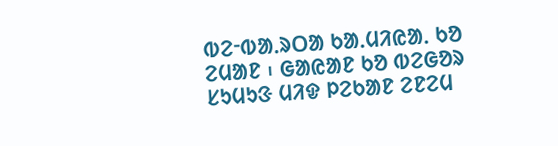ᱵᱮᱼᱵᱟᱹᱨᱛᱟ ᱠᱟᱹᱢᱤᱭᱟᱹ ᱠᱚ ᱮᱢᱟᱱ ᱾ ᱜᱟᱭᱟᱱ ᱠᱚ ᱵᱮᱜᱚᱨ ᱥᱩᱢᱩᱝ ᱢᱤᱫ ᱞᱮᱠᱟᱱ ᱮᱱᱮᱢ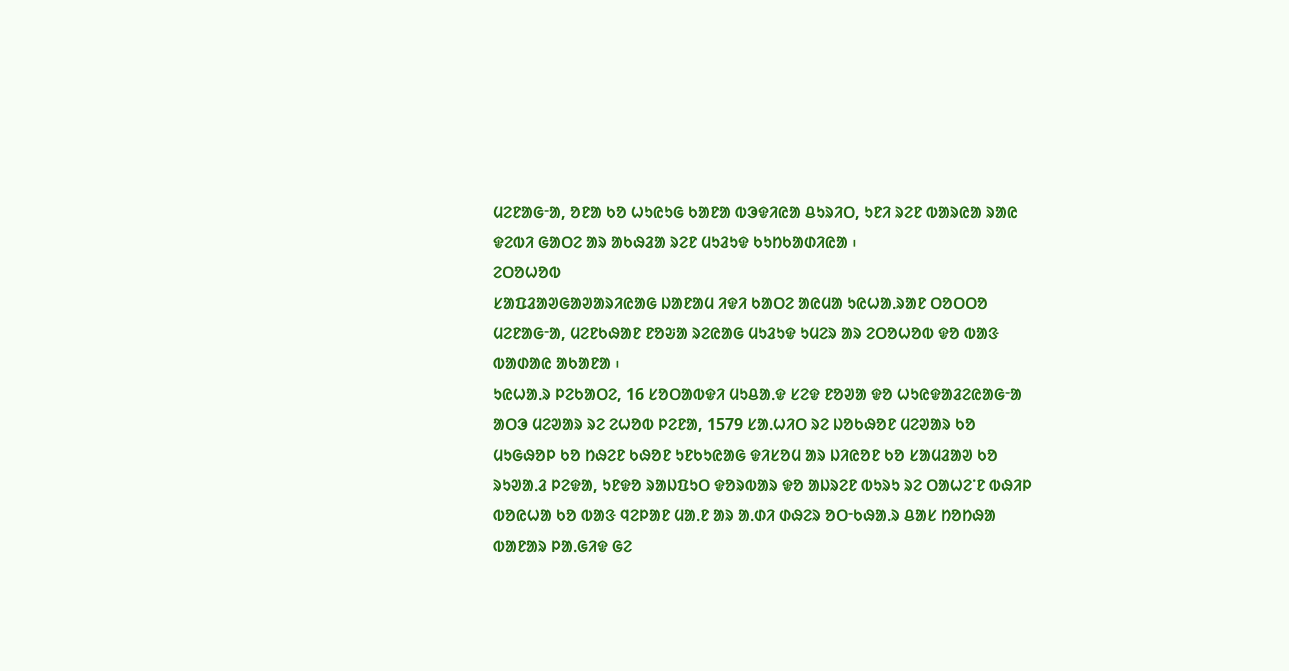ᱢᱮᱱᱟᱜᱼᱟ, ᱚᱱᱟ ᱠᱚ ᱦᱩᱭᱩᱜ ᱠᱟᱱᱟ ᱵᱳᱫᱤᱭᱟ ᱪᱩᱨᱤᱛ, ᱩᱱᱤ ᱨᱮᱱ ᱵᱟᱨᱭᱟ ᱨᱟᱭ ᱫᱮᱵᱤ ᱜᱟᱛᱮ ᱟᱨ ᱟᱠᱷᱲᱟ ᱨᱮᱱ ᱢᱩᱲᱩᱫ ᱠᱩᱴᱠᱟᱰᱤᱭᱟ ᱾
ᱮᱛᱚᱦᱚᱵ
ᱥᱟᱯᱲᱟᱣᱜᱟᱣᱟᱨᱤᱭᱟᱜ ᱡᱟᱱᱟᱢ ᱤᱫᱤ ᱠᱟᱛᱮ ᱟᱭᱢᱟ ᱩᱭᱦᱟᱹᱨᱟᱱ ᱛᱚᱛᱛᱚ ᱢᱮᱱᱟᱜᱼᱟ, ᱢᱮᱱᱠᱷᱟᱱ ᱱᱚᱶᱟ ᱨᱮᱭᱟᱜ ᱢᱩᱲᱩᱫ ᱩᱢᱮᱨ ᱟᱨ ᱮᱛᱚᱦᱚᱵ ᱫᱚ ᱵᱟᱝ ᱵᱟᱰᱟᱭ ᱟᱠᱟᱱᱟ ᱾
ᱩᱭᱦᱟᱹᱨ ᱞᱮᱠᱟᱛᱮ, 16 ᱥᱚᱛᱟᱵᱫᱤ ᱢᱩᱪᱟᱹᱫ ᱥᱮᱫ ᱱᱚᱣᱟ ᱫᱚ ᱦᱩᱭᱫᱟᱲᱮᱭᱟᱜᱼᱟ ᱟᱛᱳ ᱢᱮᱣᱟᱨ ᱨᱮ ᱮᱦᱚᱵ ᱞᱮᱱᱟ, 1579 ᱥᱟᱹᱦᱤᱛ ᱨᱮ ᱡᱚᱠᱷᱚᱱ ᱢᱮᱣᱟᱨ ᱠᱚ ᱢᱩᱜᱷᱚᱞ ᱠᱚ ᱴᱷᱮᱱ ᱠᱷᱚᱱ ᱩᱱᱠᱩᱭᱟᱜ ᱫᱤᱥᱚᱢ ᱟᱨ ᱡᱤᱭᱚᱱ ᱠᱚ ᱥᱟᱢᱲᱟᱣ ᱠᱚ ᱨᱩᱣᱟᱹᱲ ᱞᱮᱫᱟ, ᱩᱱᱫᱚ ᱨᱟᱡᱯᱩᱛ ᱫᱚᱨᱵᱟᱨ ᱫᱚ ᱟᱡᱨᱮᱱ ᱵᱩᱨᱩ ᱨᱮ ᱛᱟᱦᱮᱸᱱ ᱵᱷᱤᱞ ᱵᱚᱭᱦᱟ ᱠᱚ ᱵᱟᱝ ᱧᱮᱞᱟᱱ ᱢᱟᱹᱱ ᱟᱨ ᱟᱹᱰᱤ ᱰᱷᱮᱨ ᱚᱛᱼᱠᱷᱟᱹᱨ ᱪᱟᱥ ᱴᱚᱴᱷᱟ ᱵᱟᱱᱟᱨ ᱞᱟᱹᱜᱤᱫ ᱜᱮ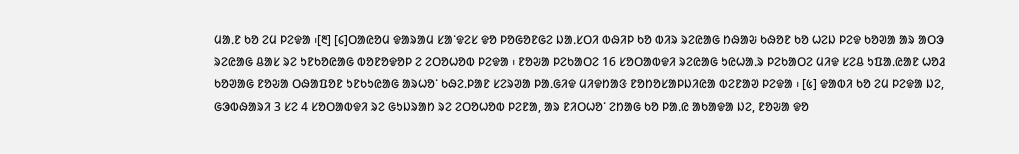ᱢᱟᱹᱱ ᱠᱚ ᱮᱢ ᱞᱮᱫᱟ ᱾[᱓] [᱔]ᱛᱟᱭᱚᱢ ᱫᱟᱨᱟᱢ ᱥᱟᱸᱫᱮᱥ ᱫᱚ ᱞᱚᱜᱚᱱᱜᱮ ᱡᱟᱹᱥᱛᱤ ᱵᱷᱤᱞ ᱠᱚ ᱵᱤᱨ ᱨᱮᱭᱟᱜ ᱴᱷᱟᱶ ᱠᱷᱚᱱ ᱠᱚ ᱦᱮᱡ ᱞᱮᱫ ᱠᱚᱣᱟ ᱟᱨ ᱟᱛᱳ ᱨᱮᱭᱟᱜ ᱪᱟᱥ ᱨᱮ ᱩᱱᱠᱚᱭᱟᱜ ᱵᱚᱱᱚᱫᱚᱞ ᱮ ᱮᱛᱚᱦᱚᱵ ᱞᱮᱫᱟ ᱾ ᱱᱚᱶᱟ ᱞᱮᱠᱟᱛᱮ 16 ᱥᱚᱛᱟᱵᱫᱤ ᱨᱮᱭᱟᱜ ᱩᱭᱦᱟᱹᱨ ᱞᱮᱠᱟᱛᱮ ᱢᱤᱫ ᱥᱮᱪ ᱩᱯᱟᱹᱭᱟᱱ ᱦᱚᱲ ᱠᱚᱣᱟᱜ ᱱᱚᱶᱟ ᱛᱷᱟᱯᱚᱱ ᱩᱱᱠᱩᱭᱟᱜ ᱟᱨᱦᱚᱸ ᱠᱷᱮᱹᱞᱟᱱ ᱥᱮᱨᱣᱟ ᱞᱟᱹᱜᱤᱫ ᱢᱤᱫᱴᱟᱝ ᱱᱚᱴᱚᱥᱟᱞᱡᱤᱭᱟ ᱵᱮᱱᱟᱣ ᱞᱮᱫᱟ ᱾ [᱕] ᱫᱟᱵᱤ ᱠᱚ ᱮᱢ ᱞᱮᱫᱟ ᱡᱮ, ᱜᱳᱵᱷᱟᱨᱤ 3 ᱥᱮ 4 ᱥᱚᱛᱟᱵᱫᱤ ᱨᱮ ᱜᱩᱡᱨᱟᱴ ᱨᱮ ᱮᱛᱚᱦᱚᱵ ᱞᱮᱱᱟ, ᱟᱨ ᱱᱤᱛᱦᱚᱸ ᱮᱴᱟᱜ ᱠᱚ ᱞᱟᱹᱭ ᱟᱠᱟᱫᱟ ᱡᱮ, ᱱᱚᱶᱟ ᱫᱚ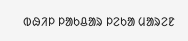ᱵᱷᱤᱞ ᱞᱟᱠᱪᱟᱨ ᱞᱮᱠᱟ ᱢᱟᱨᱮᱱ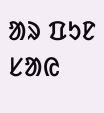ᱟᱨ ᱯᱩᱱ ᱥᱟᱭ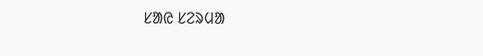ᱥᱟᱭ ᱥᱮᱨᱢᱟ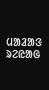ᱢᱟᱲᱟᱝ ᱨᱮᱭᱟᱜ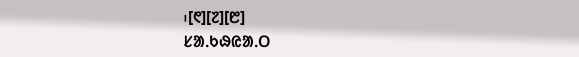᱾[᱖][᱗][᱘]
ᱥᱟᱹᱠᱷᱭᱟᱹᱛ